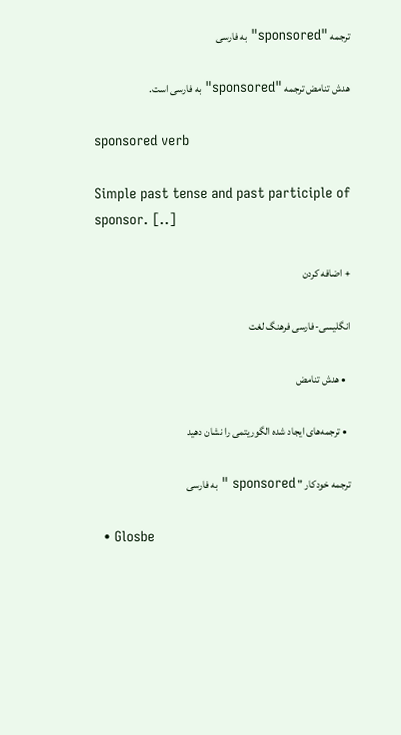ترجمه "sponsored" به فارسی

هدش تنامض ترجمه "sponsored" به فارسی است.

sponsored verb

Simple past tense and past participle of sponsor. [..]

+ اضافه کردن

انگلیسی-فارسی فرهنگ لغت

  • هدش تنامض

  • ترجمه‌های ایجاد شده الگوریتمی را نشان دهید

ترجمه خودکار " sponsored " به فارسی

  • Glosbe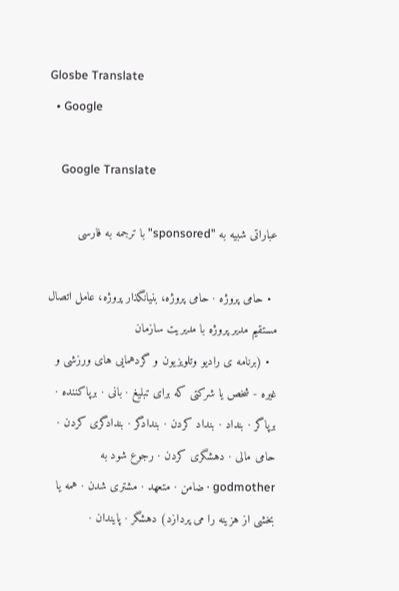Glosbe Translate
  • Google

    Google Translate

عباراتی شبیه به "sponsored" با ترجمه به فارسی

  • حامی پروژه · حامی پروژه، بنیانگذار پروژه، عامل اتصال مستقیم مدیر پروژه با مدیریت سازمان
  • (برنامه ی رادیو وتلویزیون و گردهمایی های ورزشی و غیره - شخص یا شرکتی که برای تبلیغ · بانی · برپاکننده · برپاگر · بنداد · بنداد کردن · بندادگر · بندادگری کردن · حامی مالی · دهشگری کردن · رجوع شود به godmother · ضامن · متعهد · مشتری شدن · همه یا بخشی از هزینه را می پردازد) دهشگر · پایندان ·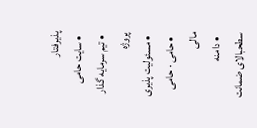پذیرفتار
  • سایت حامی
  • تیم سرمایه گذار پروژه
  • مسئولیت پذیری
  • حامی · حامی مالی
  • دامنه سطحبالای ضمانت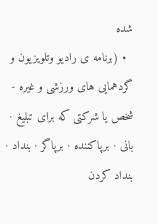شده
  • (برنامه ی رادیو وتلویزیون و گردهمایی های ورزشی و غیره - شخص یا شرکتی که برای تبلیغ · بانی · برپاکننده · برپاگر · بنداد · بنداد کردن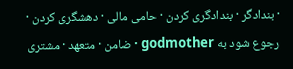· بندادگر · بندادگری کردن · حامی مالی · دهشگری کردن · رجوع شود به godmother · ضامن · متعهد · مشتری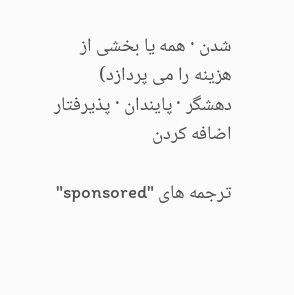شدن · همه یا بخشی از هزینه را می پردازد) دهشگر · پایندان · پذیرفتار
اضافه کردن

ترجمه های "sponsored"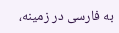به فارسی در زمینه،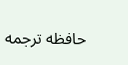حافظه ترجمه